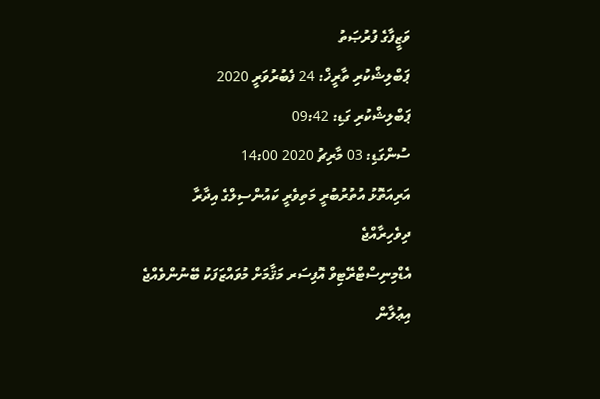ވަޒީފާގެ ފުރުޞަތު
ޕަބްލިޝްކުރި ތާރީޚް: 24 ފެބުރުވަރީ 2020
ޕަބްލިޝްކުރި ގަޑި: 09:42
ސުންގަޑި: 03 މާރިޗު 2020 14:00
އަރިއަތޮޅު އުތުރުބުރީ މަތިވެރީ ކައުންސިލްގެ އިދާރާ
ދިވެހިރާއްޖެ
އެޑްމިނިސްޓްރޭޓިވް އޮފިސަރ މަޤާމަށް މުވައްޒަފަކު ބޭނުންވެއްޖެ
އިޢުލާން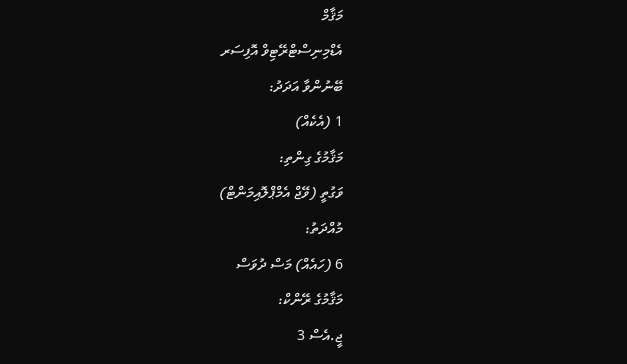މަޤާމް
އެޑްމިނިސްޓްރޭޓިވް އޮފިސަރ
ބޭނުންވާ އަދަދު:
1 (އެކެއް)
މަޤާމުގެ ގިންތި:
ވަގުތީ (ވޭޖް އެމްޕްލޮއިމަންޓް)
މުއްދަތު:
6 (ހައެއް) މަސް ދުވަސް
މަޤާމުގެ ރޭންކް:
ޖީ.އެސް 3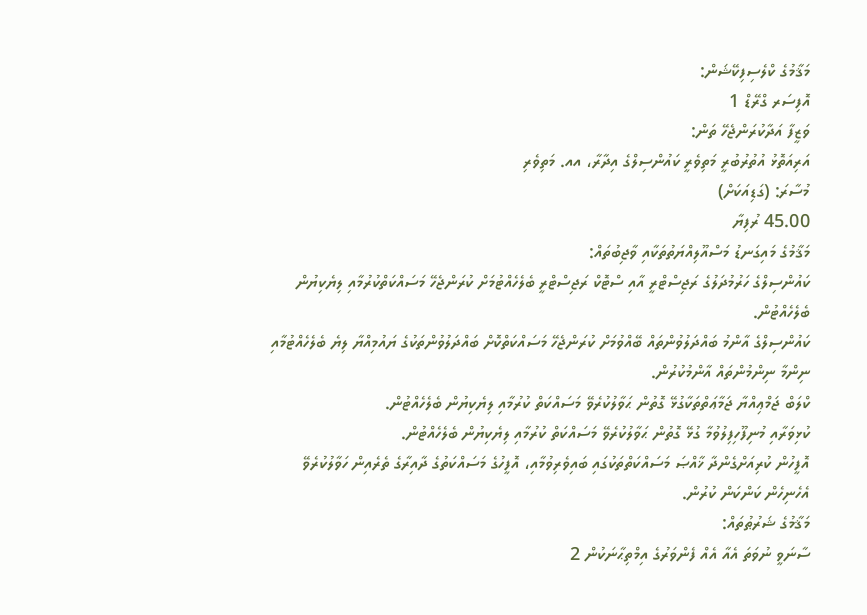މަޤާމުގެ ކްލެސިފިކޭޝަން:
އޮފިސަރ ގްރޭޑް 1
ވަޒީފާ އަދާކުރަންޖެހޭ ތަން:
އަރިއަތޮޅު އުތުރުބުރީ މަތިވެރީ ކައުންސިލްގެ އިދާރާ، އއ. މަތިވެރި
މުސާރަ: (ގަޑިއަކަށް)
45.00 ރުފިޔާ
މަޤާމުގެ މައިގަނޑު މަސްއޫލިއްޔަތުތަކާއި ވާޖިބުތައް:
ކައުންސިލްގެ ހަރުމުދަލުގެ ރަޖިސްޓްރީ އާއި ސްޓޮކް ރަޖިސްޓްރީ ބެލެހެއްޓުމަށް ކުރަންޖެހޭ މަސައްކަތްކުރުމާއި ލިޔެކިޔުން ބެލެހެއްޓުން.
ކައުންސިލްގެ އާންމު ބައްދަލުވުންތައް ބޭއްވުމަށް ކުރަންޖެހޭ މަސައްކަތްކޮށް ބައްދަލުވުންތަކުގެ ޔައުމިއްޔާ ލިޔެ ބެލެހެއްޓުމާއި ނިންމާ ނިންމުންތައް އާންމުކުރުން.
ކްލަބް ޖަމްޢިއްޔާ ޖަމާޢަތްތަކާގުޅޭ ގޮތުން ޙަވާލުކުރެވޭ މަސައްކަތް ކުރުމާއި ލިޔެކިޔުން ބެލެހެއްޓުން.
ކުޅިވަރާއި މުނިފޫހިފިލުވުމާ ގުޅޭ ގޮތުން ޙަވާލުކުރެވޭ މަސައްކަތް ކުރުމާއި ލިޔެކިޔުން ބެލެހެއްޓުން.
އޮފީހުން ކުރިއަށްގެންދާ ޚާއްޞަ މަސައްކަތްތަކުގައި ބައިވެރިވުމާއި، އޮފީހުގެ މަސައްކަތުގެ ދާއިރާގެ ތެރެއިން ހަވާލުކުރެވޭ އެހެނިހެން ކަންކަން ކުރުން.
މަޤާމުގެ ޝަރުޠުތައް:
ސާނަވީ ނުވަތަ އެއާ އެއް ފެންވަރުގެ އިމްތިޙާނަކުން 2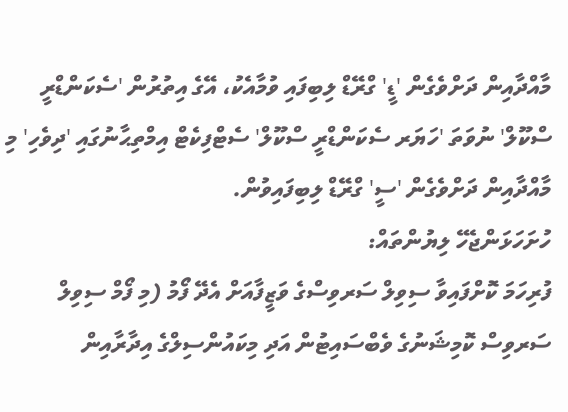މާއްދާއިން ދަށްވެގެން 'ޑީ' ގްރޭޑް ލިބިފައި ވުމާއެކު، އޭގެ އިތުރުން 'ސެކަންޑްރީ ސްކޫލް' ނުވަތަ 'ހަޔަރ ސެކަންޑްރީ ސްކޫލް' ސެޓްފިކެޓް އިމްތިޙާނުގައި 'ދިވެހި' މި މާއްދާއިން ދަށްވެގެން 'ސީ' ގްރޭޑް ލިބިފައިވުން.
ހުށަހަޅަންޖެހޭ ލިޔުންތައް:
ފުރިހަމަ ކޮށްފައިވާ ސިވިލް ސަރވިސްގެ ވަޒީފާއަށް އެދޭ ފޯމު (މި ފޯމް ސިވިލް ސަރވިސް ކޮމިޝަނުގެ ވެބްސައިޓުން އަދި މިކައުންސިލްގެ އިދާރާއިން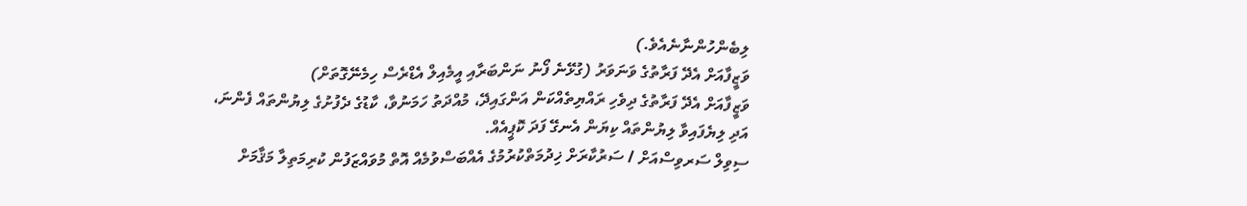ލިބެންހުންނާނެއެވެ.)
ވަޒީފާއަށް އެދޭ ފަރާތުގެ ވަނަވަރު (ގުޅޭނެ ފޯނު ނަންބަރާއި އީމެއިލް އެޑްރެސް ހިމެނޭގޮތަށް)
ވަޒީފާއަށް އެދޭ ފަރާތުގެ ދިވެހި ރައްޔިތެއްކަން އަންގައިދޭ، މުއްދަތު ހަމަނުވާ، ކާޑުގެ ދެފުށުގެ ލިޔުންތައް ފެންނަ، އަދި ލިޔެފައިވާ ލިޔުންތައް ކިޔަން އެނގޭ ފަދަ ކޮޕީއެއް.
ސިވިލް ސަރވިސްއަށް / ސަރުކާރަށް ޚިދުމަތްކުރުމުގެ އެއްބަސްވުމެއް އޮތް މުވައްޒަފުން ކުރިމަތިލާ މަޤާމަށް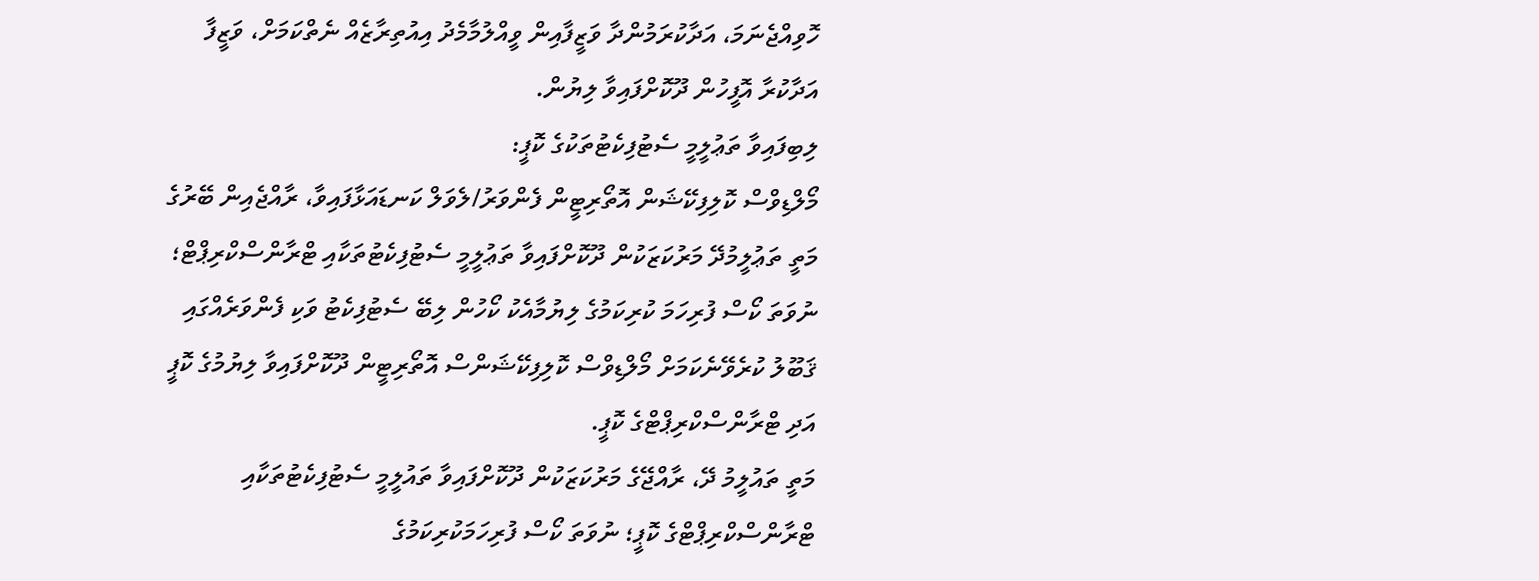ހޮވިއްޖެނަމަ، އަދާކުރަމުންދާ ވަޒީފާއިން ވީއްލުމާމެދު އިއުތިރާޒެއް ނެތްކަމަށް، ވަޒީފާ އަދާކުރާ އޮފީހުން ދޫކޮށްފައިވާ ލިޔުން.
ލިބިފައިވާ ތަޢުލީމީ ސެޓުފިކެޓުތަކުގެ ކޮޕީ:
މޯލްޑިވްސް ކޮލިފިކޭޝަން އޮތޯރިޓީން ފެންވަރު/ލެވަލް ކަނޑައަޅާފައިވާ، ރާއްޖެއިން ބޭރުގެ މަތީ ތަޢުލީމުދޭ މަރުކަޒަކުން ދޫކޮށްފައިވާ ތަޢުލީމީ ސެޓުފިކެޓުތަކާއި ޓްރާންސްކްރިޕްޓް؛ ނުވަތަ ކޯސް ފުރިހަމަ ކުރިކަމުގެ ލިޔުމާއެކު ކޯހުން ލިބޭ ސެޓުފިކެޓު ވަކި ފެންވަރެއްގައި ޤަބޫލު ކުރެވޭނެކަމަށް މޯލްޑިވްސް ކޮލިފިކޭޝަންސް އޮތޯރިޓީން ދޫކޮށްފައިވާ ލިޔުމުގެ ކޮޕީ އަދި ޓްރާންސްކްރިޕްޓްގެ ކޮޕީ.
މަތީ ތައުލީމު ދޭ، ރާއްޖޭގެ މަރުކަޒަކުން ދޫކޮށްފައިވާ ތައުލީމީ ސެޓުފިކެޓުތަކާއި ޓްރާންސްކްރިޕްޓްގެ ކޮޕީ؛ ނުވަތަ ކޯސް ފުރިހަމަކުރިކަމުގެ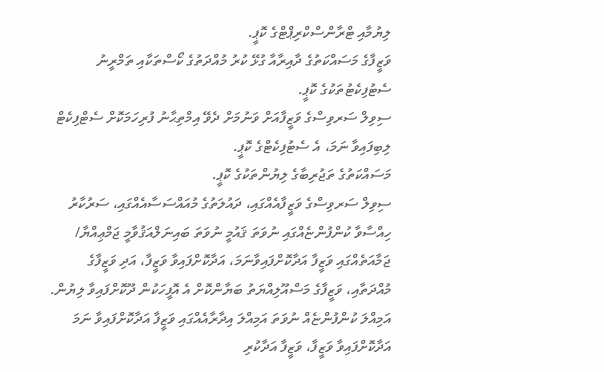ލިޔުމާއި ޓްރާންސްކްރިޕްޓްގެ ކޮޕީ.
ވަޒީފާގެ މަސައްކަތުގެ ދާއިރާއާ ގުޅޭ ކުރު މުއްދަތުގެ ކޯސްތަކާއި ތަމްރީނު ސެޓުފިކެޓުތަކުގެ ކޮޕީ.
ސިވިލް ސަރވިސްގެ ވަޒީފާއަށް ވަނުމަށް ދެވޭ އިމްތިޙާނު ފުރިހަމަކޮށް ސެޓްފިކެޓް ލިބިފައިވާ ނަމަ، އެ ސެޓުފިކެޓްގެ ކޮޕީ.
މަސައްކަތުގެ ތަޖުރިބާގެ ލިޔުންތަކުގެ ކޮޕީ.
ސިވިލް ސަރވިސްގެ ވަޒީފާއެއްގައި، ދައުލަތުގެ މުއައްސަސާއެއްގައި، ސަރުކާރު ހިއްސާވާ ކުންފުންޏެއްގައި ނުވަތަ ޤައުމީ ނުވަތަ ބައިނަލްއަޤުވާމީ ޖަމްޢިއްޔާ/ ޖަމާއަތެއްގައި ވަޒީފާ އަދާކޮށްފައިވާނަމަ، އަދާކޮށްފައިވާ ވަޒީފާ، އަދި ވަޒީފާގެ މުއްދަތާއި، ވަޒީފާގެ މަސްއޫލިއްޔަތު ބަޔާންކޮށް އެ އޮފީހަކުން ދޫކޮށްފައިވާ ލިޔުން.
އަމިއްލަ ކުންފުންޏެއް ނުވަތަ އަމިއްލަ އިދާރާއެއްގައި ވަޒީފާ އަދާކޮށްފައިވާ ނަމަ އަދާކޮށްފައިވާ ވަޒީފާ، ވަޒީފާ އަދާކުރި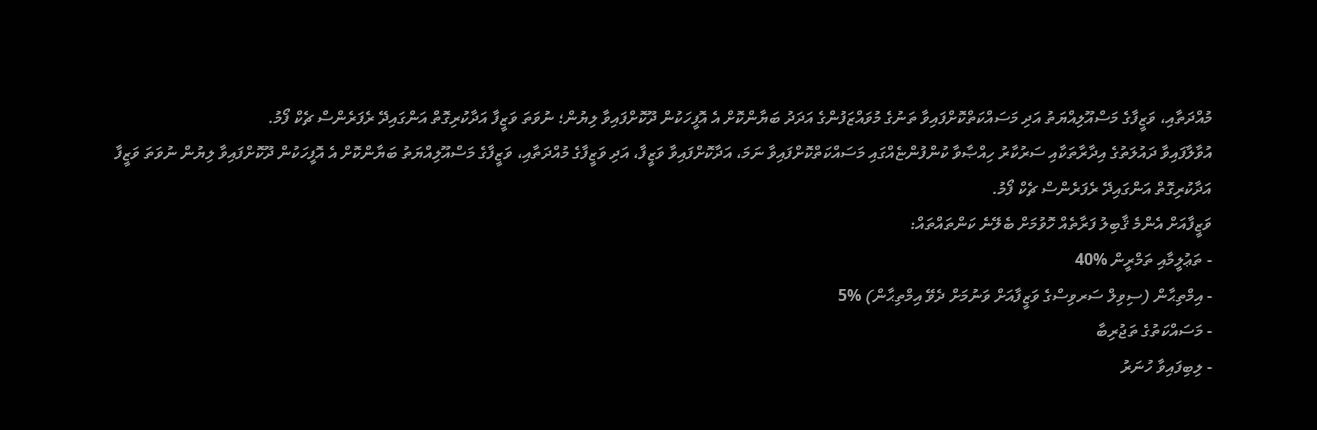މުއްދަތާއި، ވަޒީފާގެ މަސްއޫލިއްޔަތު އަދި މަސައްކަތްކޮށްފައިވާ ތަނުގެ މުވައްޒަފުންގެ އަދަދު ބަޔާންކޮށް އެ އޮފީހަކުން ދޫކޮށްފައިވާ ލިޔުން؛ ނުވަތަ ވަޒީފާ އަދާކުރިގޮތް އަންގައިދޭ ރެފަރެންސް ޗެކް ފޯމު.
އުވާލާފައިވާ ދައުލަތުގެ އިދާރާތަކާއި ސަރުކާރު ހިއްޞާވާ ކުންފުންޏެއްގައި މަސައްކަތްކޮށްފައިވާ ނަމަ، އަދާކޮށްފައިވާ ވަޒީފާ، އަދި ވަޒީފާގެ މުއްދަތާއި، ވަޒީފާގެ މަސްއޫލިއްޔަތު ބަޔާންކޮށް އެ އޮފީހަކުން ދޫކޮށްފައިވާ ލިޔުން ނުވަތަ ވަޒީފާ އަދާކުރިގޮތް އަންގައިދޭ ރެފަރެންސް ޗެކް ފޯމު.
ވަޒީފާއަށް އެންމެ ޤާބިލު ފަރާތެއް ހޮވުމަށް ބެލޭނެ ކަންތައްތައް:
- ތަޢުލީމާއި ތަމްރީން %40
- އިމްތިޙާން (ސިވިލް ސަރވިސްގެ ވަޒީފާއަށް ވަނުމަށް ދެވޭ އިމްތިޙާން) %5
- މަސައްކަތުގެ ތަޖުރިބާ
- ލިބިފައިވާ ހުނަރު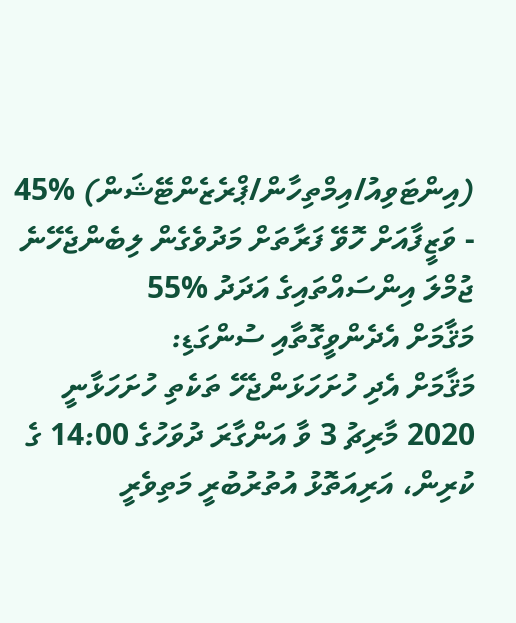(އިންޓަވިއު/އިމްތިހާން/ޕްރެޒެންޓޭޝަން) %45
- ވަޒީފާއަށް ހޮވޭ ފަރާތަށް މަދުވެގެން ލިބެންޖެހޭނެ ޖުމްލަ އިންސައްތައިގެ އަދަދު %55
މަޤާމަށް އެދެންވީގޮތާއި ސުންގަޑި:
މަޤާމަށް އެދި ހުށަހަޅަންޖެހޭ ތަކެތި ހުށަހަޅާނީ 2020 މާރިޗު 3 ވާ އަންގާރަ ދުވަހުގެ 14:00 ގެ ކުރިން، އަރިއަތޮޅު އުތުރުބުރީ މަތިވެރީ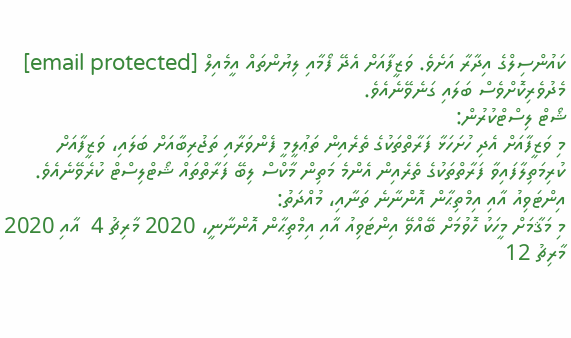ކައުންސިލްގެ އިދާރާ އަށެވެ. ވަޒީފާއަށް އެދޭ ފޯމާއި ލިޔުންތައް އީމެއިލް [email protected] މެދުވެރިކޮށްވެސް ބަލައި ގަނެވޭނެއެވެ.
ޝޯޓް ލިސްޓްކުރުން:
މި ވަޒީފާއަށް އެދި ހުށަހަޅާ ފަރާތްތަކުގެ ތެރެއިން ތަޢުލީމީ ފެންވަރާއި ތަޖުރިބާއަށް ބަލައި، ވަޒީފާއަށް ކުރިމަތިލާފައިވާ ފަރާތްތަކުގެ ތެރެއިން އެންމެ މަތިން މާކްސް ލިބޭ ފަރާތްތައް ޝޯޓްލިސްޓް ކުރެވޭނެއެވެ.
އިންޓަވިއު އާއި އިމްތިޙާން އޮންނާނެ ތަނާއި، މުއްދަތު:
މި މަޤާމަށް މީހަކު ހޮވުމަށް ބޭއްވޭ އިންޓަވިއު އާއި އިމްތިޙާން އޮންނާނީ، 2020 މާރިޗު 4  އާއި 2020 މާރިޗު 12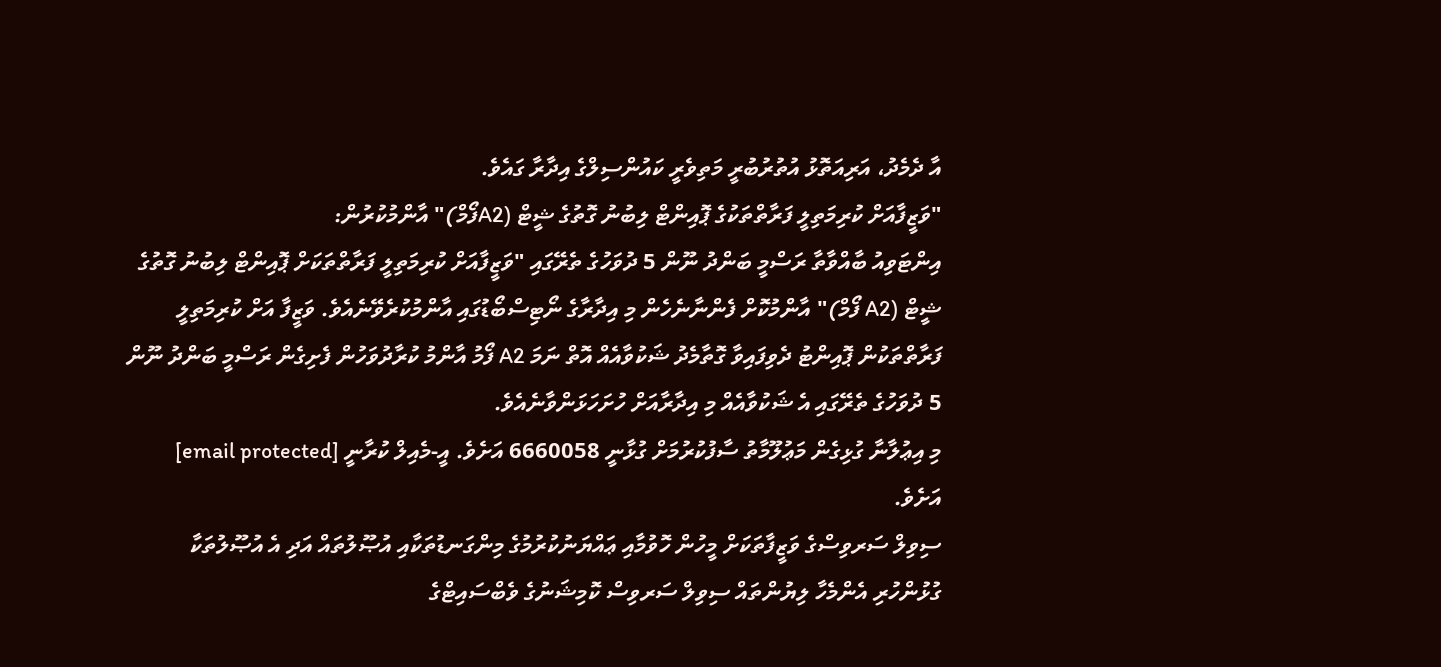އާ ދެމެދު، އަރިއަތޮޅު އުތުރުބުރީ މަތިވެރީ ކައުންސިލްގެ އިދާރާ ގައެވެ.
"ވަޒީފާއަށް ކުރިމަތިލީ ފަރާތްތަކުގެ ޕޮއިންޓް ލިބުނު ގޮތުގެ ޝީޓް (A2ފޯމް)" އާންމުކުރުން:
އިންޓަވިއު ބާއްވާތާ ރަސްމީ ބަންދު ނޫން 5 ދުވަހުގެ ތެރޭގައި "ވަޒީފާއަށް ކުރިމަތިލީ ފަރާތްތަކަށް ޕޮއިންޓް ލިބުނު ގޮތުގެ ޝީޓް (A2 ފޯމް)" އާންމުކޮށް ފެންނާނެހެން މި އިދާރާގެ ނޯޓިސްބޯޑުގައި އާންމުކުރެވޭނެއެވެ. ވަޒީފާ އަށް ކުރިމަތިލީ ފަރާތްތަކުން ޕޮއިންޓު ދެވިފައިވާ ގޮތާމެދު ޝަކުވާއެއް އޮތް ނަމަ A2 ފޯމު އާންމު ކުރާދުވަހުން ފެށިގެން ރަސްމީ ބަންދު ނޫން 5 ދުވަހުގެ ތެރޭގައި އެ ޝަކުވާއެއް މި އިދާރާއަށް ހުށަހަޅަންވާނެއެވެ.
މި އިޢުލާނާ ގުޅިގެން މަޢުލޫމާތު ސާފުކުރުމަށް ގުޅާނީ 6660058 އަށެވެ. އީ-މެއިލް ކުރާނީ [email protected] އަށެވެ.
ސިވިލް ސަރވިސްގެ ވަޒީފާތަކަށް މީހުން ހޮވުމާއި ޢައްޔަނުކުރުމުގެ މިންގަނޑުތަކާއި އުޞޫލުތައް އަދި އެ އުޞޫލުތަކާ ގުޅުންހުރި އެންމެހާ ލިޔުންތައް ސިވިލް ސަރވިސް ކޮމިޝަނުގެ ވެބްސައިޓްގެ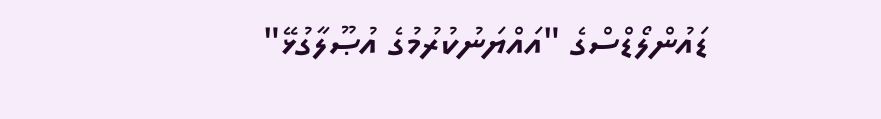ޑައުންލޯޑްސްގެ "އައްޔަނުކުރުމުގެ އުޞޫލާގުޅޭ"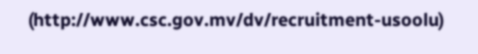(http://www.csc.gov.mv/dv/recruitment-usoolu)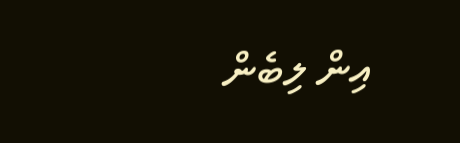އިން ލިބެން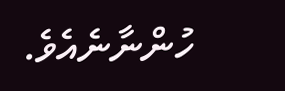ހުންނާނެއެވެ.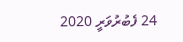24 ފެބުރުވަރީ 2020